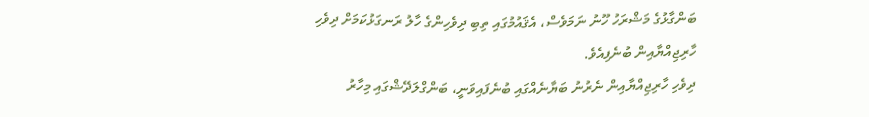ބަންގާޅުގެ މަޝްރަހު ހޫނު ނަމަވެސް، އެޤައުމުގައި ތިބި ދިވެހިންގެ ހާލު ރަނގަޅުކަމަށް ދިވެހި ހާރިޖިއްޔާއިން ބުނެފިއެވެ.
ދިވެހި ހާރިޖިއްޔާއިން ނެރުނު ބަޔާނެއްގައި ބުނެފައިވަނީ، ބަންގްލަދޭޝްގައި މިހާރު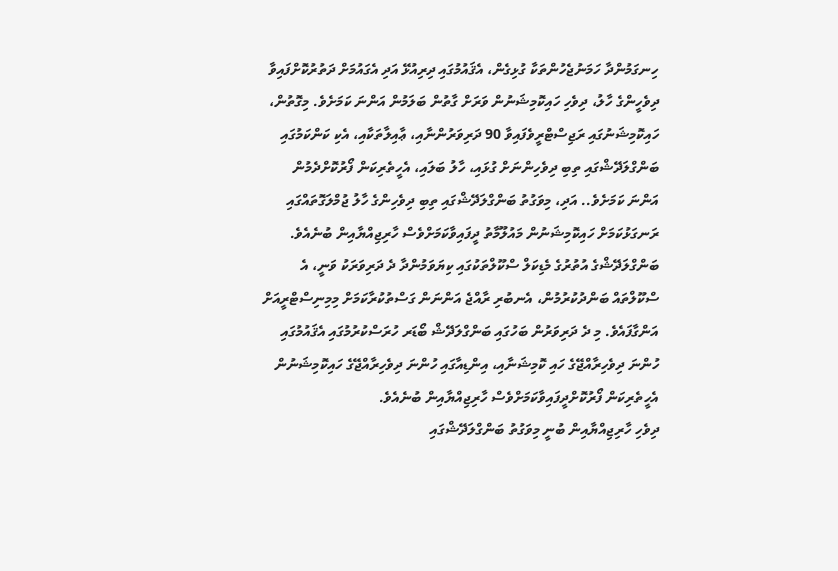ހިނގަމުންދާ ހަމަނުޖެހުންތަކާ ގުޅިގެން، އެޤައުމުގައި ދިރިއުޅޭ އަދި އެގައުމަށް ދަތުރުކޮށްފައިވާ ދިވެހީންގެ ހާލު، ދިވެހި ހައިކޮމިޝަނުން ވަރަށް ގާތުން ބަލަމުން އަންނަ ކަމަށެވެ. މިގޮތުން، ހައިކޮމިޝަނުގައި ރަޖިސްޓްރީވެފައިވާ 90 ދަރިވަރުންނާއި، ޢާއިލާތަކާއި، އެކި ކަންކަމުގައި ބަންގްލަދޭޝްގައި ތިބި ދިވެހިންނަށް ގުޅައި، ހާލު ބަލައި، އެހީތެރިކަން ފޯރުކޮށްދެމުން އަންނަ ކަމަށެވެ.. އަދި، މިވަގުތު ބަންގްލަދޭޝްގައި ތިބި ދިވެހިންގެ ހާލު ޖުމްލަގޮތައްގައި ރަނގަޅުކަމަށް ހައިކޮމިޝަނުން މައުލޫމާތު ދީފައިވާކަމަށްވެސް ހާރިޖިއްޔާއިން ބުނެއެވެ.
ބަންގްލަދޭޝްގެ އުތުރުގެ މެޑިކަލް ސްކޫލްތަކުގައި ކިޔަވަމުންދާ ދެ ދަރިވަރަކު ވަނީ، އެ ސްކޫލްތައް ބަންދުކުރުމުން، އެނބުރި ރާއްޖެ އަންނަން ގަސްތުކުރާކަމަށް މިމިނިސްޓްރީއަށް އަންގާފައެވެ. މި ދެ ދަރިވަރުން ބަހުގައި ބަންގްލަދޭޝް ބޯޑަރ ހުރަސްކުރުމުގައި އެޤައުމުގައި ހުންނަ ދިވެހިރާއްޖޭގެ ހައި ކޮމިޝަނާއި، އިންޑިއާގައި ހުންނަ ދިވެހިރާއްޖޭގެ ހައިކޮމިޝަނުން އެހީތެރިކަން ފޯރުކޮށްދީފައިވާކަމަށްވެސް ހާރިޖިއްޔާއިން ބުނެއެވެ.
ދިވެހި ހާރިޖިއްޔާއިން ބުނީ މިވަގުތު ބަންގްލަދޭޝްގައި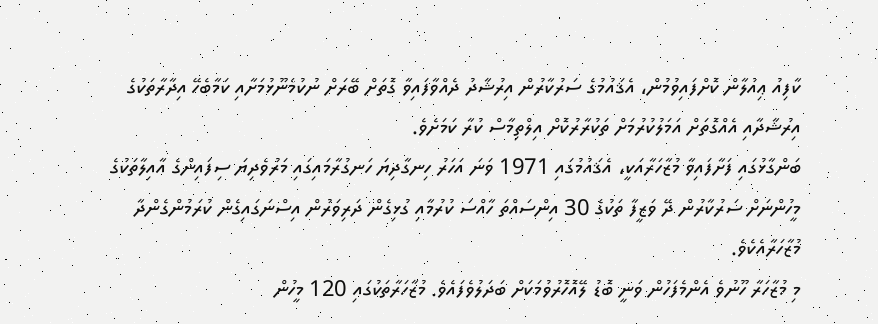ކާފިއު ޢިއުލާން ކޮށްފައިވުމުން، އެޤައުމުގެ ސަރުކާރުން އިރުޝާދު ދެއްވާފައިވާ ގޮތަށް ބޭރަށް ނުކުމެނޫޅުމަށާއި ކަމާބެހޭ އިދާރާތަކުގެ އިރުޝާދާއި އެއްގޮތަށް އަމަލުކުރުމަށް ތަކުރާރުކޮށް އިލްތިމާސް ކުރާ ކަމަށެވެ.
ބަންގާޅުގައި ފަށާފައިވާ މުޒާހަރާއަކީ، އެޤައުމުގައި 1971 ވަނަ އަހަރު ހިނގާދިޔަ ހަނގުރާމައިގައި މަރުވެދިޔަ ސިފައިންގެ އާއިލާތަކުގެ މީހުންނަށް ސަރުކާރުން ދޭ ވަޒީފާ ތަކުގެ 30 އިންސައްތަ ހާއްސަ ކުރުމާއި ގުޅިގެން ދަރިވަރުން އިސްނަގައިގެން ކުރަމުންގެންދާ މުޒާހަރާއެކެވެ.
މި މުޒާހަރާ ހޫނުވެ އެންމެފަހުން ވަނީ ބޮޑު ލޭއޮހޮރުވުމަކަށް ބަދަލުވެފައެވެ. މުޒާހަރާތަކުގައި 120 މީހުން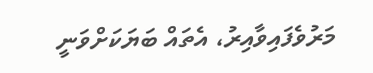މަރުވެފައިވާއިރު، އެތައް ބަޔަކަށްވަނީ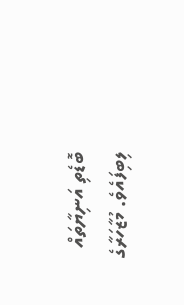ބޮޑެތި އަނިޔާތައް ލިބިފައެވެ. މުޒާހަރާގެ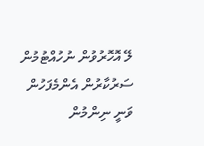ލޭ އޮހޮރުވުން ނުހުއްޓުމުން ސަރުކާރުން އެންމެފަހުން ވަނީ ނިންމުން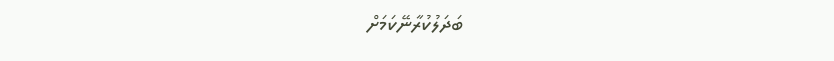ބަދަލުކުރާނޭކަމަށް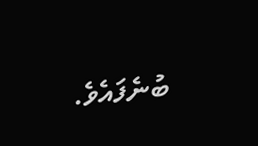ބުނެފައެވެ.